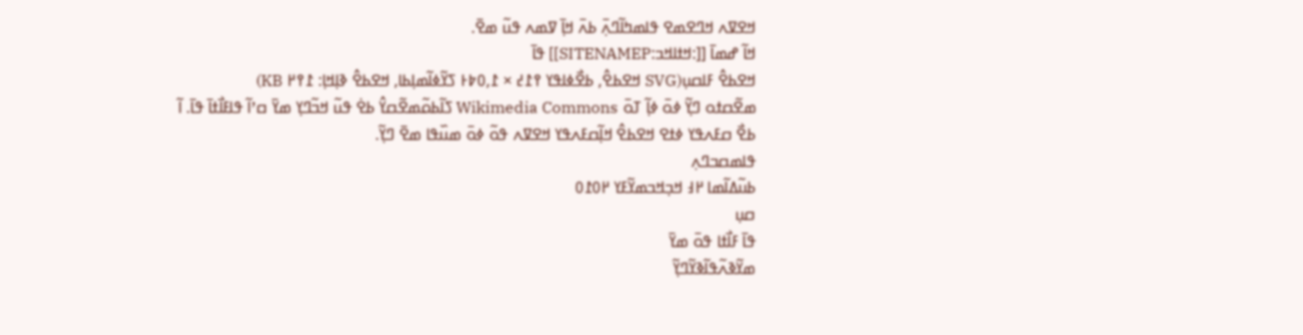ߞߐߜߍ ߞߣߐߘߐ ߟߊߘߤߊ߬ߣߍ߲߫ ߕߍ߫ ߞߊ߲߫ ߜߘߍ ߟߎ߬ ߘߐ߫.
ߞߊ߬ ߝߘߊ߫ [[:ߞߙߊߞߏ:SITENAMEP]] ߟߊ߫
ߞߐߕߐ߮ ߓߊߛߎ߲(SVG ߞߐߕߐ߮, ߕߐ߯ߦߊߟߌ ߉߁߄ × ߁,߀߈߅ ߖߌ߬ߦߊ߬ߘߊ߲ߕߊ, ߞߐߕߐ߮ ߢߊ߲ߞߊ߲: ߁߉߂ KB)
ߘߐ߬ߛߙߋ ߣߌ߲߬ ߦߋ߫ ߦߊ߲߬ ߠߋ߫ Wikimedia Commons ߖߊ߬ߕߋ߬ߘߐ߬ߛߌ߮ ߕߐ߭ ߟߎ߬ ߞߏ߬ߣߌ߲ ߘߌ߫ ߛߴߊ߬ ߟߊߓߊ߯ߙߊ߫ ߟߊ߫. ߊ߬ ߕߐ߯ ߛߓߍߟߌ ߦߙߐ ߞߐߕߐ߮ ߞߊ߲߬ߛߓߍߟߌ ߞߐߜߍ ߟߋ߬ ߦߋ߫ ߘߎ߰ߟߊ ߘߐ߫ ߣߌ߲߬.
ߟߊߘߛߏߣߍ߲
ߕߎ߬ߡߊ߬ߘߊ ߂߃ ߞߏ߲ߞߏߘߌ߬ߓߌ ߂߀߁߀
ߛߎ߲
ߟߊ߫ ߓߊ߯ߙߊ ߟߋ߫ ߘߌ߫
ߘߌ߬ߢߍ߬ߟߊ߬ߢߌ߬ߣߌ߲߬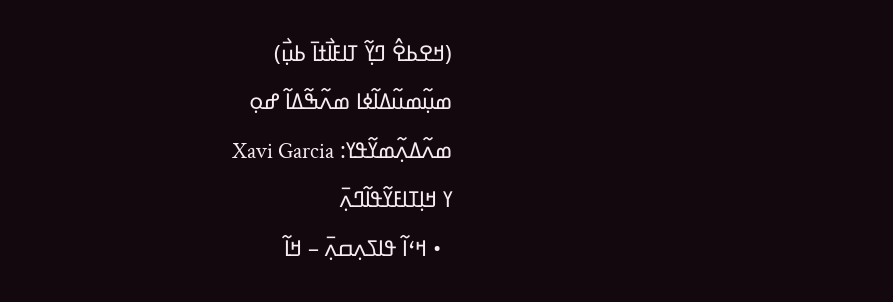(ߞߐߕߐ߮ ߣߌ߲߬ ߠߊߓߊ߯ߙߊ߫ ߕߎ߲߯)
ߘߎ߲߬ߘߎ߬ߡߊ߬ߦߊ ߘߍ߬ߒ߬ߡߊ߬ ߝߋ߲
ߘߍ߬ߡߍ߲߬ߘߌ߬ߟߌ: Xavi Garcia
ߌ ߞߊ߲ߠߊߓߌ߬ߟߊ߬ߣߍ߲߫
  • ߞߵߊ߬ ߟߊߖߍ߲ߛߍ߲߫ – ߞߊ߬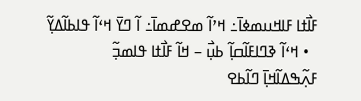ߓߊ߯ߙߊ ߓߊߞߎߘߦߊ߫߸ ߞߴߊ߬ ߘߐߝߘߊ߫߸ ߊ߬ ߣߌ߫ ߞߵߊ߬ ߟߊߕߊ߬ߡߌ߲߬
  • ߞߵߊ߬ ߢߣߊߓߊ߬ߛߊ߲߬ ߕߎ߲߯ – ߞߊ߬ ߓߊ߯ߙߊ ߟߊߘߏ߲߬
ߓߍ߲߬ߒߡߊ߬ߞߊ߲߫ ߣߊ߬ߕߐ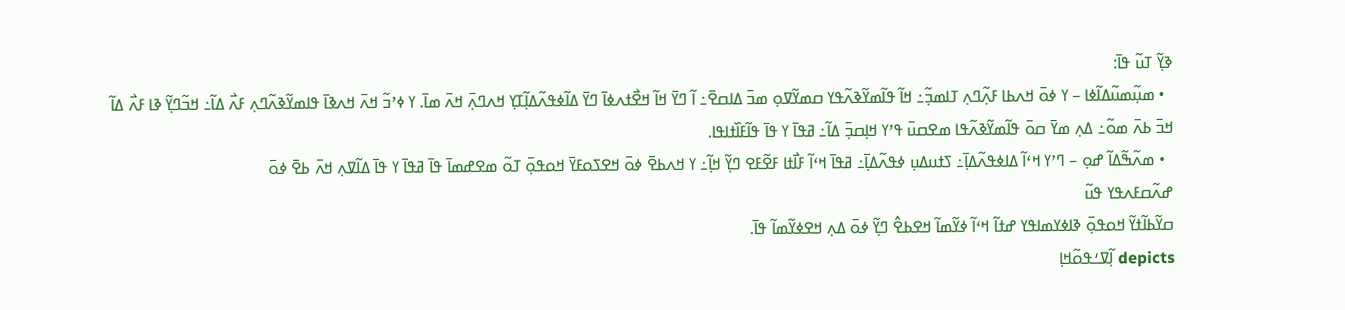ߢߌ߲߬ ߠߎ߬ ߟߊ߫:
  • ߘߎ߲߬ߘߎ߬ߡߊ߬ߦߊ – ߌ ߦߋ߫ ߞߍߕߊ ߓߍ߲߬ߣߍ߲ ߠߊߘߏ߲߬߸ ߞߊ߬ ߟߊ߬ߘߌ߬ߢߍ߬ߟߌ ߛߘߌ߬ߜߋ߲ ߘߏ߫ ߡߊߛߐ߫߸ ߊ߬ ߣߌ߫ ߞߊ߬ ߞߐ߯ߙߍߦߊ߫ ߣߌ߫ ߡߊ߬ߦߟߍ߬ߡߊ߲߬ߠߌ߲ ߞߍߣߍ߲߫ ߞߍ߫ ߘߊ߫. ߌ ߦߴߏ߬ ߞߍ߫ ߞߍߢߊ߫ ߟߊߘߌ߬ߢߍ߬ߣߍ߲ ߓߍ߯ ߡߊ߬߸ ߞߏ߬ߣߌ߲߬ ߢߊ ߓߍ߯ ߡߊ߬ ߞߏ߫ ߕߍ߫ ߘߋ߬߸ ߡߍ߲ ߘߌ߫ ߛߋ߫ ߟߊ߬ߘߌ߬ߢߍ߬ߟߊ ߘߐߛߎ߫ ߟߴߌ ߞߊ߲ߛߏ߲߫ ߡߊ߬߸ ߥߟߊ߫ ߌ ߟߊ߫ ߟߊ߬ߓߊ߰ߙߊߟߊ.
  • ߘߍ߬ߒ߬ߡߊ߬ ߝߋ߲ – ߣߴߌ ߞߵߊ߬ ߡߊߦߟߍ߬ߡߊ߲߫߸ ߖߙߎߡߎ߲ ߦߟߍ߬ߡߊ߲߫߸ ߥߟߊ߫ ߞߵߊ߬ ߓߊ߯ߙߊ ߓߐ߬ߓߐ ߣߌ߲߬ ߞߊ߲߬߸ ߌ ߞߍߕߐ߫ ߦߋ߫ ߞߐߖߋߓߌ߫ ߞߋߟߋ߲߫ ߠߋ߬ ߘߐߝߘߊ߫ ߟߊ߫ ߥߟߊ߫ ߌ ߟߊ߫ ߡߊ߬ߜߍ߲ ߞߍ߫ ߕߐ߫ ߦߋ߫
ߝߍ߬ߛߓߍߟߌ ߟߎ߬
ߛߌ߬ߕߊ߬ߙߌ߬ ߞߋߟߋ߲߫ ߢߊߦߌߘߊߟߌ ߝߙߊ߬ ߞߵߊ߬ ߦߌ߬ߘߊ߬ ߞߐߕߐ߮ ߣߌ߲߬ ߦߋ߫ ߡߍ߲ ߞߐߦߌ߬ߘߊ߬ ߟߊ߫.
depicts ߊ߲߬ߜߑߟߋ߬ߞߊ߲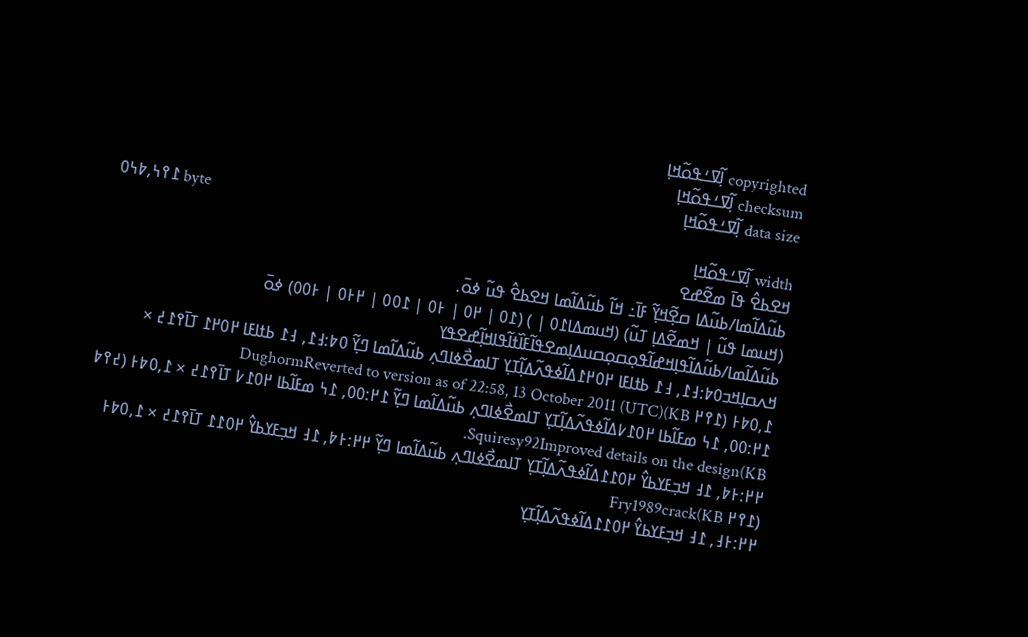copyrighted ߊ߲߬ߜߑߟߋ߬ߞߊ߲
checksum ߊ߲߬ߜߑߟߋ߬ߞߊ߲
data size ߊ߲߬ߜߑߟߋ߬ߞߊ߲
߁߉߆,߈߆߀ byte
width ߊ߲߬ߜߑߟߋ߬ߞߊ߲
ߞߐߕߐ߮ ߟߊ߫ ߘߐ߬ߝߐ
ߕߎ߬ߡߊ߬ߘߊ/ߕߎ߬ߡߊ ߛߐ߲߬ߞߌ߲߬ ߓߊ߫߸ ߞߊ߬ ߕߎ߬ߡߊ߬ߘߊ ߞߐߕߐ߮ ߟߎ߬ ߦߋ߫.
(ߞߎߘߊ ߟߎ߬ | ߞߘߐ߬ߡߊ߲ ߠߎ߬) (ߞߎߘߡߊ߁߀ | ) (߁߀ | ߂߀ | ߅߀ | ߁߀߀ | ߂߅߀ | ߅߀߀) ߦߋ߫
ߕߎ߬ߡߊ߬ߘߊ/ߕߎ߬ߡߊ߬ߟߊ߲ߞߝߊ߬ߟߋ߲ߛߋ߲ߛߎߡߊ߲ߘߐߟߊ߬ߓߊ߰ߙߊ߬ߟߊߞߊ߲߬ߝߐߟߌ
ߞߍߛߊ߲ߞߏ߀߈:߃߁, ߃߁ ߕߙߊߓߊ ߂߀߂߁ߡߊ߬ߦߟߍ߬ߡߊ߲߬ߠߌ߲ ߠߊߘߐ߯ߦߊߣߍ߲ ߕߎ߬ߡߊ߬ߘߊ ߣߌ߲߬ ߀߈:߃߁, ߃߁ ߕߙߊߓߊ ߂߀߂߁ ߠߊ߫߉߁߄ × ߁,߀߈߅ (߁߉߂ KB)DughormReverted to version as of 22:58, 13 October 2011 (UTC)
߁߂:߀߀, ߁߆ ߘߓߊ߬ߕߊ ߂߀߁߇ߡߊ߬ߦߟߍ߬ߡߊ߲߬ߠߌ߲ ߠߊߘߐ߯ߦߊߣߍ߲ ߕߎ߬ߡߊ߬ߘߊ ߣߌ߲߬ ߁߂:߀߀, ߁߆ ߘߓߊ߬ߕߊ ߂߀߁߇ ߠߊ߫߉߁߄ × ߁,߀߈߅ (߄߉߈ KB)Squiresy92Improved details on the design.
߂߂:߅߈, ߁߃ ߞߏ߲ߓߌߕߌ߮ ߂߀߁߁ߡߊ߬ߦߟߍ߬ߡߊ߲߬ߠߌ߲ ߠߊߘߐ߯ߦߊߣߍ߲ ߕߎ߬ߡߊ߬ߘߊ ߣߌ߲߬ ߂߂:߅߈, ߁߃ ߞߏ߲ߓߌߕߌ߮ ߂߀߁߁ ߠߊ߫߉߁߄ × ߁,߀߈߅ (߁߉߂ KB)Fry1989crack
߂߂:߅߃, ߁߃ ߞߏ߲ߓߌߕߌ߮ ߂߀߁߁ߡߊ߬ߦߟߍ߬ߡߊ߲߬ߠߌ߲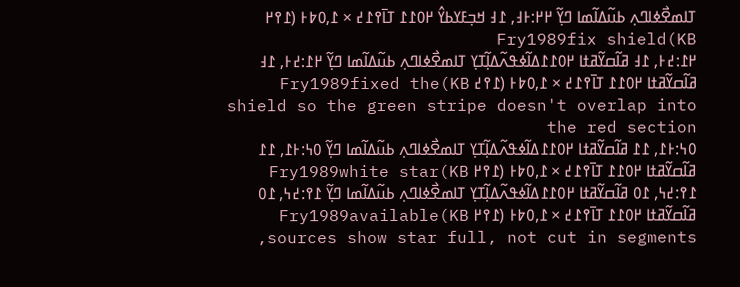ߠߊߘߐ߯ߦߊߣߍ߲ ߕߎ߬ߡߊ߬ߘߊ ߣߌ߲߬ ߂߂:߅߃, ߁߃ ߞߏ߲ߓߌߕߌ߮ ߂߀߁߁ ߠߊ߫߉߁߄ × ߁,߀߈߅ (߁߉߂ KB)Fry1989fix shield
߂߁:߄߅, ߁߃ ߥߊ߬ߛߌ߬ߥߙߊ ߂߀߁߁ߡߊ߬ߦߟߍ߬ߡߊ߲߬ߠߌ߲ ߠߊߘߐ߯ߦߊߣߍ߲ ߕߎ߬ߡߊ߬ߘߊ ߣߌ߲߬ ߂߁:߄߅, ߁߃ ߥߊ߬ߛߌ߬ߥߙߊ ߂߀߁߁ ߠߊ߫߉߁߄ × ߁,߀߈߅ (߁߉߄ KB)Fry1989fixed the shield so the green stripe doesn't overlap into the red section
߀߆:߅߁, ߁߁ ߥߊ߬ߛߌ߬ߥߙߊ ߂߀߁߁ߡߊ߬ߦߟߍ߬ߡߊ߲߬ߠߌ߲ ߠߊߘߐ߯ߦߊߣߍ߲ ߕߎ߬ߡߊ߬ߘߊ ߣߌ߲߬ ߀߆:߅߁, ߁߁ ߥߊ߬ߛߌ߬ߥߙߊ ߂߀߁߁ ߠߊ߫߉߁߄ × ߁,߀߈߅ (߁߉߂ KB)Fry1989white star
߁߉:߄߆, ߁߀ ߥߊ߬ߛߌ߬ߥߙߊ ߂߀߁߁ߡߊ߬ߦߟߍ߬ߡߊ߲߬ߠߌ߲ ߠߊߘߐ߯ߦߊߣߍ߲ ߕߎ߬ߡߊ߬ߘߊ ߣߌ߲߬ ߁߉:߄߆, ߁߀ ߥߊ߬ߛߌ߬ߥߙߊ ߂߀߁߁ ߠߊ߫߉߁߄ × ߁,߀߈߅ (߁߉߂ KB)Fry1989available sources show star full, not cut in segments,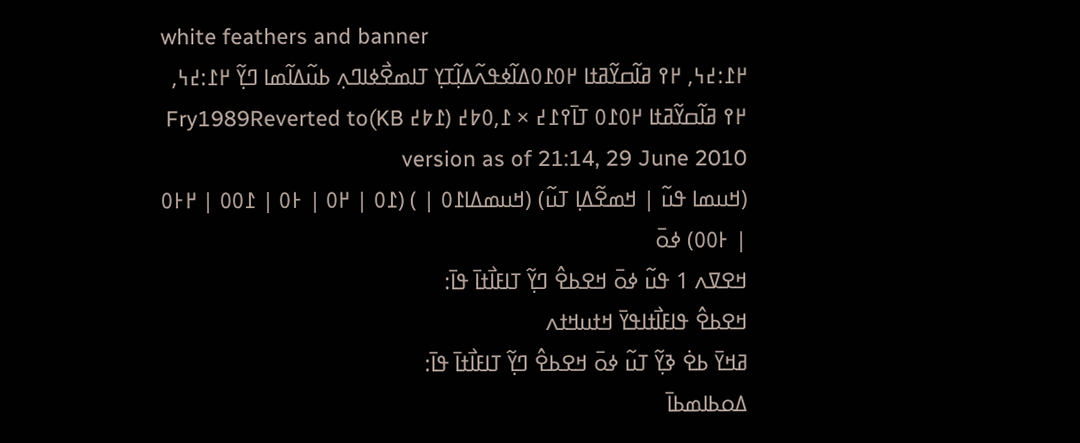white feathers and banner
߂߁:߄߆, ߂߉ ߥߊ߬ߛߌ߬ߥߙߊ ߂߀߁߀ߡߊ߬ߦߟߍ߬ߡߊ߲߬ߠߌ߲ ߠߊߘߐ߯ߦߊߣߍ߲ ߕߎ߬ߡߊ߬ߘߊ ߣߌ߲߬ ߂߁:߄߆, ߂߉ ߥߊ߬ߛߌ߬ߥߙߊ ߂߀߁߀ ߠߊ߫߉߁߄ × ߁,߀߈߄ (߁߈߄ KB)Fry1989Reverted to version as of 21:14, 29 June 2010
(ߞߎߘߊ ߟߎ߬ | ߞߘߐ߬ߡߊ߲ ߠߎ߬) (ߞߎߘߡߊ߁߀ | ) (߁߀ | ߂߀ | ߅߀ | ߁߀߀ | ߂߅߀ | ߅߀߀) ߦߋ߫
ߞߐߜߍ 1 ߟߎ߬ ߦߋ߫ ߞߐߕߐ߮ ߣߌ߲߬ ߠߊߓߊ߯ߙߊ߫ ߟߊ߫:
ߞߐߕߐ߮ ߟߊߓߊ߯ߙߊߟߌ߫ ߞߙߎߞߙߍ
ߥߞߌ߫ ߕߐ߭ ߢߌ߲߬ ߠߎ߬ ߦߋ߫ ߞߐߕߐ߮ ߣߌ߲߬ ߠߊߓߊ߯ߙߊ߫ ߟߊ߫:
ߡߋߕߊߘߕߊ߫